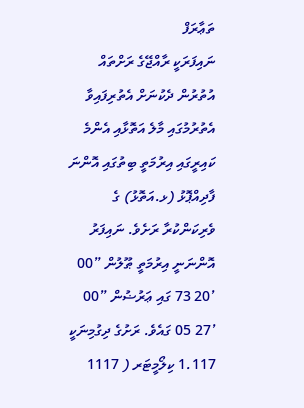ތަޢާރަފް
ނައިފަރަކީ ރާއްޖޭގެ ރަށްތައް އުތުރުން ދެކުނަށް އެތުރިފައިވާ އެތުރުމުގައި މާލެ އަތޮޅާއި އެންމެ ކައިރީގައި އިރުމަތީ ބިތުގައި އޮންނަ ފާދިއްޕޮޅު (ޅ.އަތޮޅު) ގެ ވެރިކަންކުރާ ރަށެވެ. ނައިފަރު އޮންނަނީ އިރުމަތީ ޠޫލުން ”00 ’20 73 ގައި ޢަރުޟުން ”00 ’27 05 ގައެވެ. ރަށުގެ ދިގުމިނަކީ 1.117 ކިލޯމީޓަރ ( 1117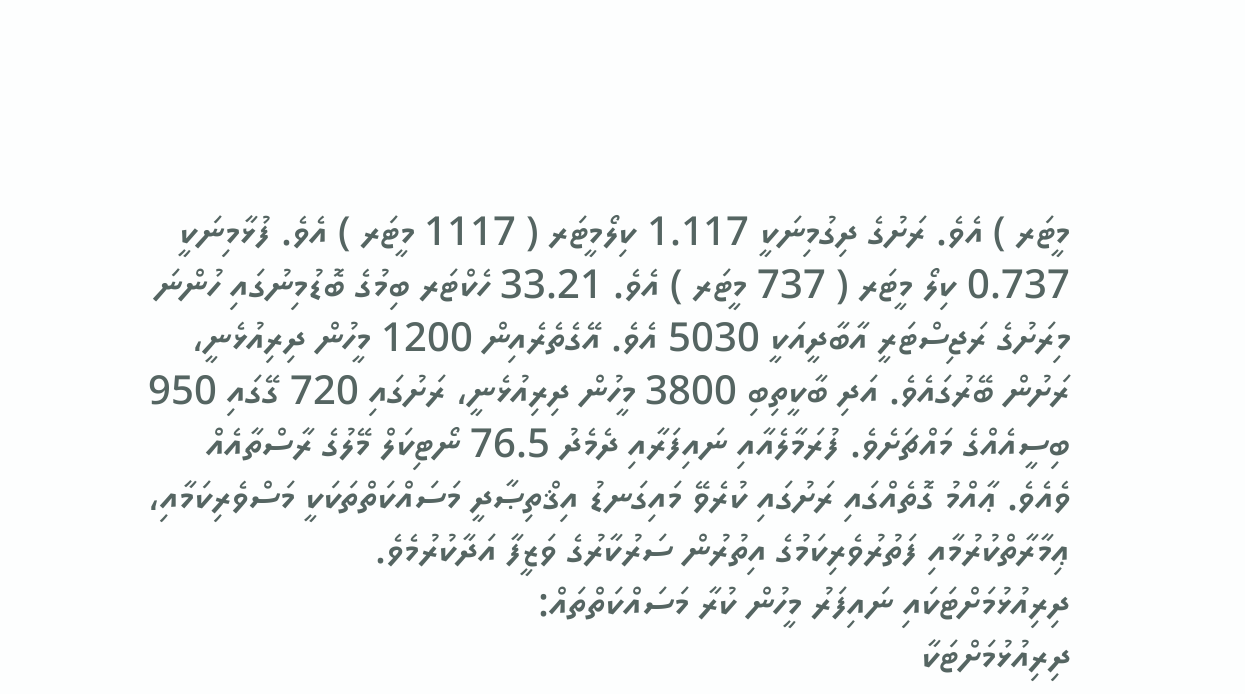މީޓަރ ) އެވެ. ރަށުގެ ދިގުމިނަކީ 1.117 ކިލޯމީޓަރ ( 1117 މީޓަރ ) އެވެ. ފުޅާމިނަކީ 0.737 ކިލޯ މީޓަރ ( 737 މީޓަރ ) އެވެ. 33.21 ހެކްޓަރ ބިމުގެ ބޮޑުމިނުގައި ހުންނަ މިރަށުގެ ރަޖިސްޓަރީ އާބާދީއަކީ 5030 އެވެ. އޭގެތެރެއިން 1200 މީހުން ދިރިއުޅެނީ، ރަށުން ބޭރުގައެވެ. އަދި ބާކީތިބި 3800 މީހުން ދިރިއުޅެނީ، ރަށުގައި 720 ގޭގައި 950 ބިސީއެއްގެ މައްޗަށެވެ. ފުރަމާލެއާއި ނައިފަރާއި ދެމެދު 76.5 ނޯޓިކަލް މޭލުގެ ރާސްތާއެއް ވެއެވެ. ޢާއްމު ގޮތެއްގައި ރަށުގައި ކުރެވޭ މައިގަނޑު އިޤްތިޞާދީ މަސައްކަތްތަކަކީ މަސްވެރިކަމާއި، ޢިމާރާތްކުރުމާއި ފަތުރުވެރިކަމުގެ އިތުރުން ސަރުކާރުގެ ވަޒީފާ އަދާކުރުމެވެ.
ދިރިއުޅުމަށްޓަކައި ނައިފަރު މީހުން ކުރާ މަސައްކަތްތައް:
ދިރިއުޅުމަށްޓަކާ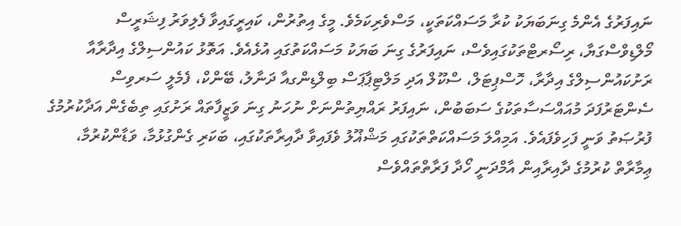ނައިފަރުގެ އެންމެ ގިނަބަޔަކު ކުރާ މަސައްކަތަކީ، މަސްވެރިކަމެވެ. މީގެ އިތުރުން، ކައިރީގައިވާ ފެލިވަރު ފިޝަރީސް މޯލްޑިވްސްގަޔާ، ރިސޯރޓްތަކުގައިވެސް، ނައިފަރުގެ ގިނަ ބަޔަކު މަސައްކަތުގައި އުޅެއެވެ. އަތޮޅު ކައުންސިލްގެ އިދާރާއާ ރަށުކައުންސިލްގެ އިދާރާ، ހޮސްޕިޓަލް، ސްކޫލް އަދި މަލްޓިޕާޕަސް ބިލްޑިންގއާ ދަނާލު، ބޭންކް، ފެމެލީ ސަރވިސް ސެންޓަރުފަދަ މުއައްސަސާތަކުގެ ސަބަބުން، ނައިފަރު ރައްޔިތުންނަށް ނުހަނު ގިނަ ވަޒީފާތައް ރަށުގައި ތިބެގެން އަދާކުރުމުގެ ފުރުޞަތު ވަނީ ފަހިވެފައެވެ. އަމިއްލަ މަސައްކަތްތަކުގައި މަޝްޣޫލު ވެފައިވާ ދާއިރާތަކުގައި، ބަކަރި ގެންގުޅުމާ، ވަޑާންކުރުމާ، ޢިމާރާތް ކުރުމުގެ ދާއިރާއިން އާމްދަނީ ހޯދާ ފަރާތްތައްވެސް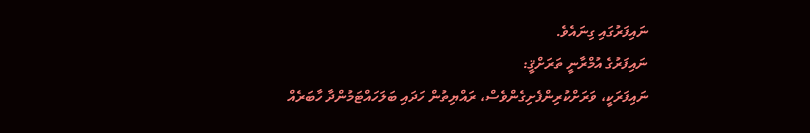ނައިފަރުގައި ގިނައެވެ.
ނައިފަރުގެ އުމްރާނީ ތަރަށްޤީ:
ނައިފަރަކީ، ވަރަށްކުރިންފެށިގެންވެސް، ރައްޔިތުން ހަދައި ބަލަހައްޓަމުންދާ ހާބަރެއް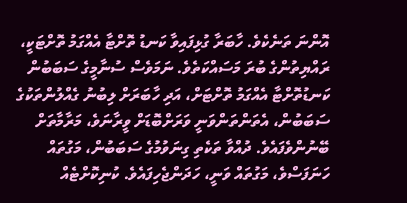އޮންނަ ތަނެކެވެ. ހާބަރާ ގުޅިފައިވާ ކަނޑު ތޮށްޓާ އެއްގަމު ތޮށްޓަކީ، ރައްޔިތުންގެ ބުރަ މަސައްކަތެވެ. ނަމަވެސް ސުނާމީގެ ސަބަބުން ކަނޑުތޮށްޓާ އެއްގަމު ތޮށްޓަށް، އަދި ހާބަރަށް ލިބުނު ގެއްލުންތަކުގެ ސަބަބުން، އެތަންތަންވަނީ ވަރަށްބޮޑަށް ވީރާނަވެ، މަރާމާތަށް ބޭނުންވެފައެވެ. ދުއްވާ ތަކެތި ގިނަވުމުގެ ސަބަބުން، މަގުތައް ހަނަފަސްވެ، މަގުތައް ވަނީ، ހަދަންޖެހިފައެވެ. ކުނިކޮށްޓެއް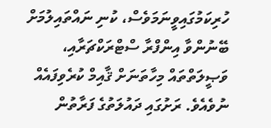ހުރިކަމުގައިވީނަމަވެސް، ކުނި ނައްތައިލުމަށް ބޭނުންވާ އިންފްރާ ސްޓްރަކްޗަރާއި، ވަޞީލަތްތައް މިހާތަނަށް ޤާއިމް ކުރެވިފައެއް ނުވެއެވެ. ރަށުގައި ދައުލަތުގެ ފަރާތުން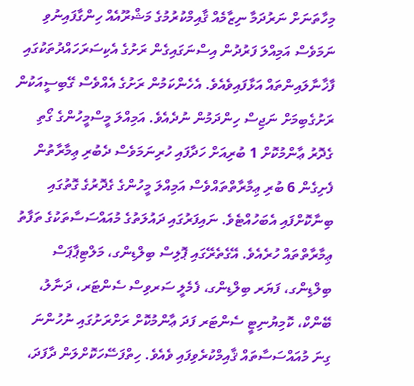މިހާތަނަށް ނަރުދަމާ ނިޒާމެއް ޤާއިމްކުރުމުގެ މަޝްރޫއެއް ހިންގާފައިނުވި ނަމަވެސް އަމިއްލަ ފަރުދުން އިސްނަގައިގެން ރަށުގެ އެކިސަރަހައްދުތަކުގައި ފާޚާނާލައިންތައް އަޅާފައިވެއެވެ. އެހެންކަމުން ރަށުގެ އެއްވެސް ގޭބިސީއަކުން ރަށުގެބިމަށް ނަޖިސް ހިންދަމުން ނުދެއެވެ. އަމިއްލަ މީސްމީހުންގެ ގޯތި ގެދޮރު ޢާންމުކޮށް 1 ބުރިއަށް ހަދާފައި ހުރިނަމަވެސް ދެބުރި ޢިމާރާތުން ފެށިގެން 6 ބުރި ޢިމާރާތްތައްވެސް އަމިއްލަ މީހުންގެ ގެދޮރުގެ ގޮތުގައި ބިނާކޮށްފައި އެބަހުއްޓެވެ. ނައިފަރުގައި ދައުލަތުގެ މުއައްސަސާތަކުގެ ތަފާތު ޢިމާރާތްތައް ހުރެއެވެ. އޭގެތެރޭގައި ޕޮލިސް ބިލްޑިންގ، މަލްޓިޕާޕަސް ބިލްޑިންގ، ފަޔަރ ބިލްޑިންގ، ފެމެލީ ސަރވިސް ސެންޓަރ، ދަނާލު، ބޭންކް، ކޮމިޔުނިޓީ ސެންޓަރ ފަދަ ޢާންމުކޮށް ރަށްރަށުގައި ނުހުންނަ ގިނަ މުއައްސަސާތައް ޤާއިމްކުރެވިފައި ވެއެވެ. ހިތްފަސޭހަކޮށްލަން ދާފަދަ،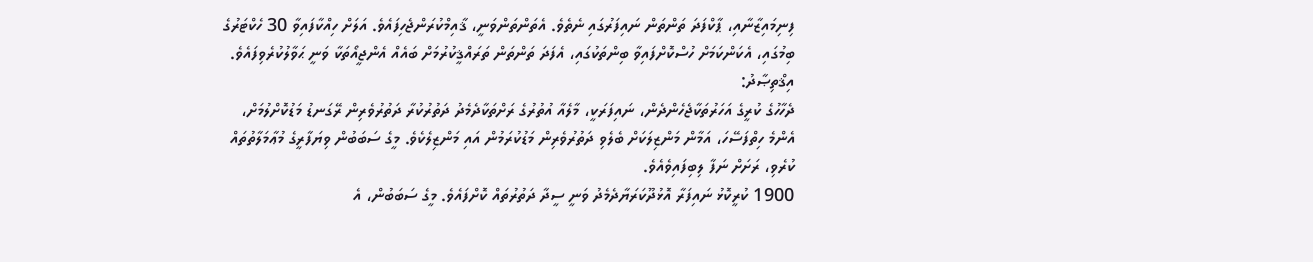ފިނިމައިޒާނާއި، ޕާކްފަދަ ތަންތަން ނައިފަރުގައި ނެތެވެ. އެތަންތަންވަނީ، ޤާއިމްކުރަންޖެހިފައެވެ. އަލަށް ހިއްކާފައިވާ 30 ހެކްޓަރުގެ ބިމުގައި، އެކަންކަމަށް ހުސްކޮށްފައިވާ ބިންތަކުގައި، އެފަދަ ތަންތަން ތަރައްޤީކުރުމަށް ބައެއް އެންޖީއޯތަކާ ވަނީ ޙަވާލުކުރެވިފައެވެ.
އިޤްތިޞާދު:
ދެހާހުގެ ކުރީގެ އަހަރުތަކާޖެހެންދެން، ނައިފަރަކީ، މާލެއާ އުތުރުގެ ރަށްތަކާދެމެދު ދަތުރުކުރާ ދަތުރުވެރިން ރޭގަނޑު މަޑުކޮށްލުމަށް، އެންމެ ހިތްފަސޭހަ، އަމާން މަންޒިލަކަށް ބެލެވި ދަތުރުވެރިން މަޑުކުރަމުން އައި މަންޒިލެކެވެ. މީގެ ސަބަބުން ވިޔަފާރީގެ މުޢާމަލާތުތައް ކުރެވި، ރަށަށް ނަފާ ލިބިފައިވެއެވެ.
1900 ކުރީކޮޅު ނައިފަރާ އޮޅުދޫކަރަޔާދެމެދު ވަނީ ސީދާ ދަތުރުތައް ކޮށްފައެވެ. މީގެ ސަބަބުން، އެ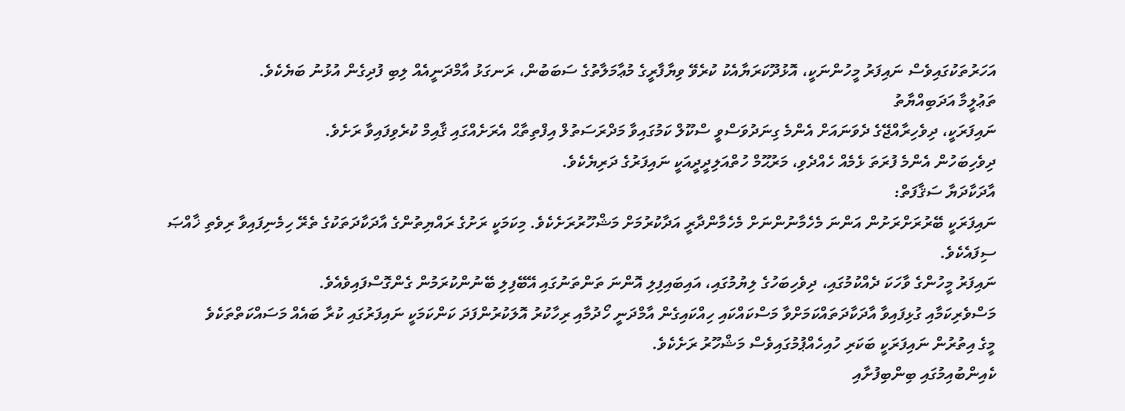އަހަރުތަކުގައިވެސް ނައިފަރު މީހުންނަކީ، އޮޅުދޫކަރަޔާއެކު ކުރެވޭ ވިޔާފާރީގެ މުޢާމަލާތުގެ ސަބަބުން، ރަނގަޅު އާމްދަނީއެއް ލިބި ފުދިގެން އުޅުނު ބަޔެކެވެ.
ތަޢުލީމާ އަދަބިއްޔާތު
ނައިފަރަކީ، ދިވެހިރާއްޖޭގެ ދެވަނައަށް އެންމެ ގިނަދުވަސްވީ ސްކޫލް ކަމުގައިވާ މަދްރަސަތުލް އިފްތިތާޙް އެރަށެއްގައި ޤާއިމް ކުރެވިފައިވާ ރަށެވެ.
ދިވެހިބަހުން އެންމެ ފުރަތަ ޅެމެއް ހެއްދެވި، މަރުޙޫމް ހުތްއަލިދީދީއަކީ ނައިފަރުގެ ދަރިޔެކެވެ.
އާދަކާދަޔާ ސަޤާފަތް:
ނައިފަރަކީ ބޭރުރަށްރަށުން އަންނަ މެހެމާނުންނަށް މެހެމާންދާރީ އަދާކުރުމަށް މަޝްހޫރުރަށެކެވެ. މިކަމަކީ ރަށުގެ ރައްޔިތުންގެ އާދަކާދަތަކުގެ ތެރޭ ހިމެނިފައިވާ ރިވެތި ޚާއްޞަ ސިފައެކެވެ.
ނައިފަރު މީހުންގެ ވާހަކަ ދެއްކުމުގައި، ދިވެހިބަހުގެ ލިޔުމުގައި، އައިބައިފިލި އޮންނަ ތަންތަނުގައި އޭބޭފިލި ބޭނުންކުރަމުން ގެންގޮސްފައިވެއެވެ.
މަސްވެރިކަމާއި ގުޅިފައިވާ އާދަކާދަތައްކަމަށްވާ މަސްކައްކައި ހިއްކައިގެން އާމްދަނީ ހޯދުމާއި ރިހާކުރު އޮލަކުރުންފަދަ ކަންކަމަކީ ނައިފަރުގައި ކުރާ ބައެއް މަސައްކަތްތަކެވެ
މީގެ އިތުރުން ނައިފަރަކީ ބަކަރި ހުއިހެއްޕުމުގައިވެސް މަޝްހޫރު ރަށެކެވެ.
ކެއިންބުއިމުގައި ބިންބިފުށާއި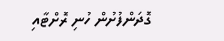ގޮދަންފުށުން ހުނި ރޮށްޓާއި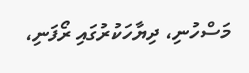މަސްހުނި، ދިޔާހަކުރުގައި ރޯފަނި،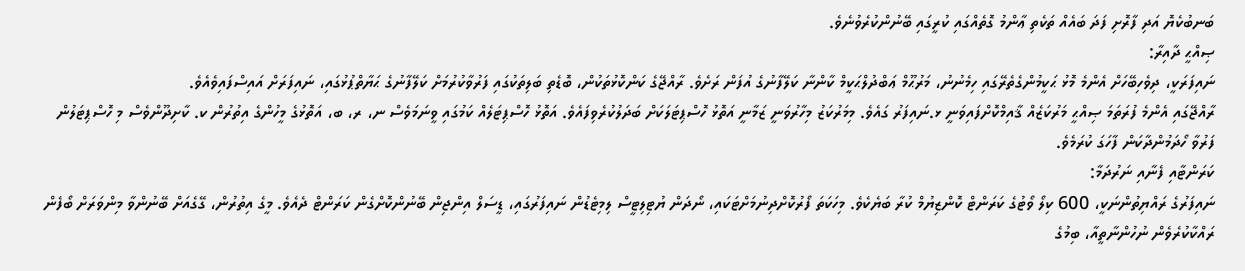ބަނބުކެޔޮ އަދި ފާރޮށި ފަދަ ބައެއް ތަކެތި ޢާންމު ގޮތެއްގައި ކުރީގައި ބޭނުންކުރެވުނެވެ.
ޞިއްޙީ ދާއިރާ:
ނައިފަރަކީ، ދިވެހިބޭހަށް އެންމެ މޮޅު ޙަކީމުންގެތެރޭގައި ހިމެނުނު، މަރުޙޫމް ޢަބްދުލްޙަކީމް ކާންނާ ކަލޭފާނުގެ އުފަން ރަށެވެ. ރާއްޖޭގެ ކަންކޮޅުތަކުން، ބޮޑެތި ބަލިތަކުގައި ފަރުވާކުރުމަށް ކަލޭފާނުގެ ޙަޔާތްޕުޅުގައި، ނައިފަރަށް އައިސްފައިވެއެވެ.
ރާއްޖޭގައި އެންމެ ފުރަތަމަ ޞިއްޙީ މަރުކަޒެއް ޤާއިމްކޮށްފައިވަނީ ޅ.ނައިފަރު ގައެވެ. މިމަރުކަޒު މިހާރުވަނީ ޒަމާނީ އަތޮޅު ހޮސްޕިޓަލަކަށް ބަދަލުކުރެވިފައެވެ. އަތޮޅު ހޮސްޕިޓަލެއް ކަމުގައި ވީނަމަވެސް ނ، ރ، ބ، އަތޮޅުގެ މީހުންގެ އިތުރުން ކ. ކާށިދޫންވެސް މި ހޮސްޕިޓަލުން ފަރުވާ ހޯދަމުންދާކަން ފާހަގަ ކުރަމެވެ.
ކަރަންޓާއި ފެނާއި ނަރުދަމާ:
ނައިފަރުގެ ރައްޔިތުންނަކީ، 600 ކިލޯ ވޯޓުގެ ކަރަންޓް ކޮންޒިޔުމް ކުރާ ބަޔެކެވެ. މިހަކަތަ ފޯރުކޮށްދިނުމަށްޓަކައި، ނޯދަން ޔުޓިލިޓީސް ލިމިޓެޑުން ނައިފަރުގައި، ޑީސަލް އިންޖިން ބޭނުންކޮށްގެން ކަރަންޓް ދެއެވެ. މީގެ އިތުރުން، ގޭގެއަށް ބޭނުންވާ މިންވަރަށް ބޯފެން ރައްކާކުރެވެން ނުހުންނާތީއާ، ބިމުގެ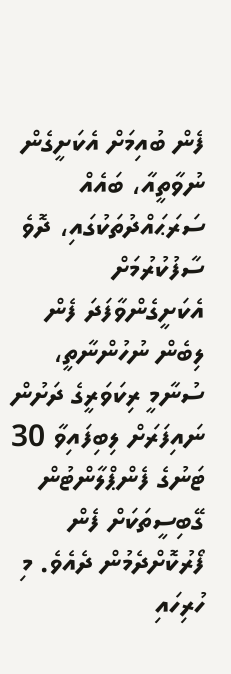ފެން ބުއިމަށް އެކަށީގެން ނުވާތީއާ، ބައެއް ސަރަޙައްދުތަކުގައި، ދޮވެ ސާފުކުރުމަށް އެކަށީގެންވާފަދަ ފެން ލިބެން ނުހުންނާތީ، ސުނާމީ ރިކަވަރީގެ ދަށުން ނައިފަރަށް ލިބިފައިވާ 30 ޓަނުގެ ފެންޕްލާންޓުން ގޭބިސީތަކަށް ފެން ފޯރުކޮށްދެމުން ދެއެވެ. މި ހުރިހައި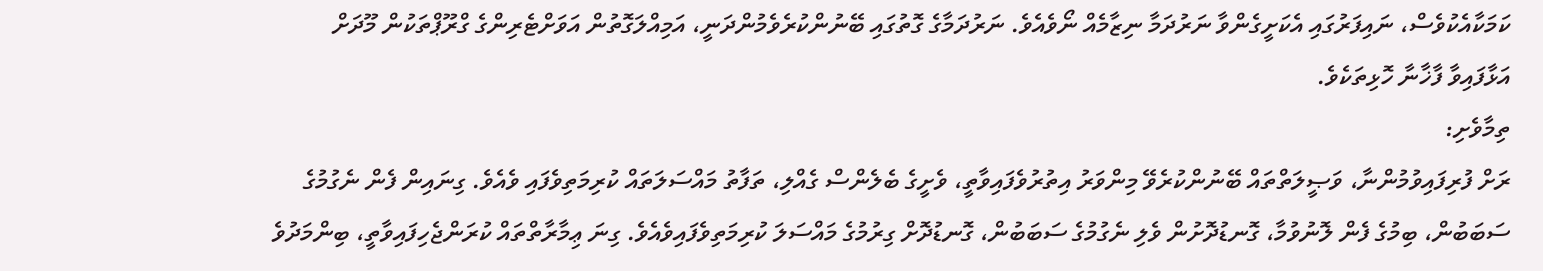ކަމަކާއެކުވެސް، ނައިފަރުގައި އެކަށީގެންވާ ނަރުދަމާ ނިޒާމެއް ނޯވެއެވެ. ނަރުދަމާގެ ގޮތުގައި ބޭނުންކުރެވެމުންދަނީ، އަމިއްލަގޮތުން އަވަށްޓެރިންގެ ގްރޫޕްތަކުން މޫދަށް އަޅާފައިވާ ފާޚާނާ ހޮޅިތަކެވެ.
ތިމާވެށި:
ރަށް ފުރިފައިވުމުންނާ، ވަޞީލަތްތައް ބޭނުންކުރެވޭ މިންވަރު އިތުރުވެފައިވާތީ، ވެށީގެ ބެލެންސް ގެއްލި، ތަފާތު މައްސަލަތައް ކުރިމަތިވެފައި ވެއެވެ. ގިނައިން ފެން ނެގުމުގެ ސަބަބުން، ބިމުގެ ފެން ލޮނުވުމާ، ގޮނޑުދޮށުން ވެލި ނެގުމުގެ ސަބަބުން، ގޮނޑުދޮށް ގިރުމުގެ މައްސަލަ ކުރިމަތިވެފައިވެއެވެ. ގިނަ ޢިމާރާތްތައް ކުރަންޖެހިފައިވާތީ، ބިންމަދުވެ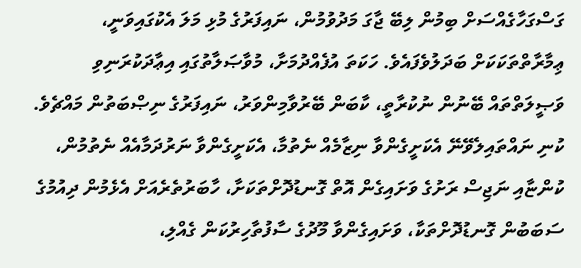ގަސްގަހާގެއްސަށް ބިމުން ލިބޭ ޖާގަ މަދުވުމުން، ނައިފަރުގެ މުޅި މަލަ އެކުގައިވަނީ، ޢިމާރާތްތަކަކަށް ބަދަލުވެފައެވެ. ހަކަތަ އުފެއްދުމަށާ، މުވާޞަލާތުގައި އިޢާދަކުރަނިވި ވަޞީލަތްތައް ބޭނުން ނުކުރާތީ، ކާބަން ބޭރުވާމިންވަރު، ނައިފަރުގެ ނިޞްބަތުން މައްޗެވެ. ކުނި ނައްތައިލެވޭނޭ އެކަށީގެންވާ ނިޒާމެއް ނެތުމާ، އެކަށީގެންވާ ނަރުދަމާއެއް ނެތުމުން، ކުންޏާއި ނަޖިސް ރަށުގެ ވަށައިގެން އޮތް ގޮނޑުދޮށްތަކަށާ، ހާބަރުތެރެއަށް އެޅެމުން ދިއުމުގެ ސަބަބުން ގޮނޑުދޮށްތަކާ، ވަށައިގެންވާ މޫދުގެ ސާފުތާހިރުކަން ގެއްލި،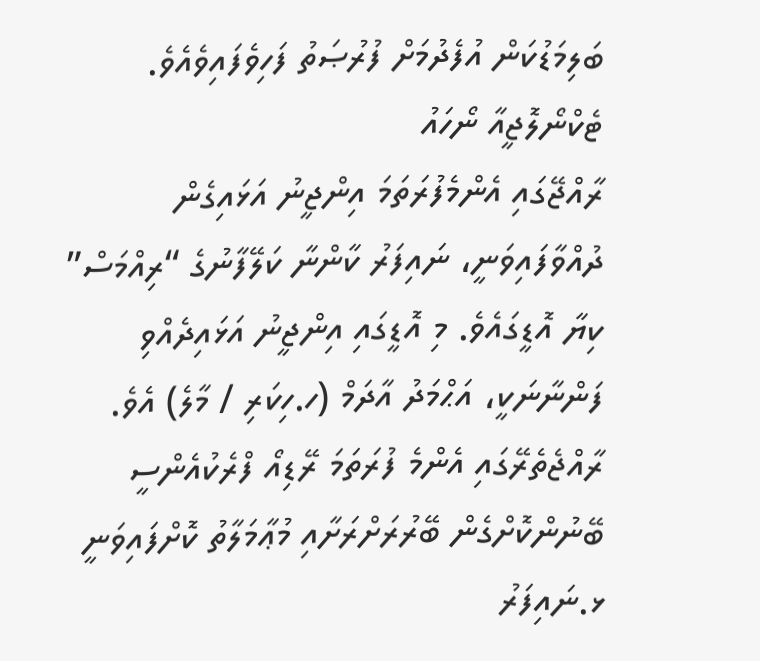ބަލިމަޑުކަން އުފެދުމަށް ފުރުޞަތު ފަހިވެފައިވެއެވެ.
ޓެކްނޯލޮޖީއާ ނޯހައު
ރާއްޖޭގައި އެންމެފުރަތަމަ އިންޖީނު އަޅައިގެން ދުއްވާފައިވަނީ، ނައިފަރު ކާންނާ ކަލޭފާނުގެ “ރިއްމަސް” ކިޔާ އޮޑީގައެވެ. މި އޮޑީގައި އިންޖީނު އަޅައިދެއްވި ފަންނާނަކީ، އަޙްމަދު އާދަމް (ހ.ހިކަރި / މާލެ) އެވެ. ރާއްޖެތެރޭގައި އެންމެ ފުރަތަމަ ރޭޑިއޯ ފްރެކުއެންސީ ބޭނުންކޮށްގެން ބޭރުރަށްރަށާއި މުޢާމަލާތު ކޮށްފައިވަނީ ޅ.ނައިފަރު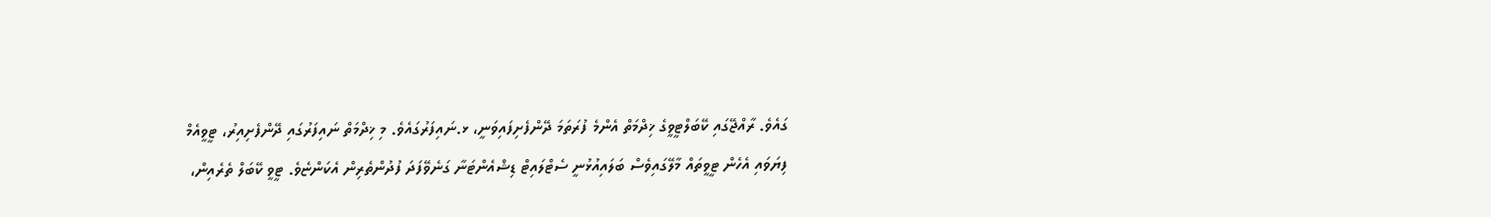ގައެވެ. ރާއްޖޭގައި ކޭބަލްޓީވީގެ ޚިދްމަތް އެންމެ ފުރަތަމަ ދޭންފެށިފައިވަނީ، ޅ.ނައިފަރުގައެވެ. މި ޚިދްމަތް ނައިފަރުގައި ދޭންފެށިއިރު، ޓީވީއެމް ފިޔަވައި އެހެން ޓީވީތައް މާލޭގައިވެސް ބަލައިއުޅުނީ ސެޓްލައިޓް ޑިޝްއެންޓަނާ ގަނެވޭފަދަ ފުދުންތެރިން އެކަންޏެވެ. ޓީވީ ކޭބަލް ތެރެއިން،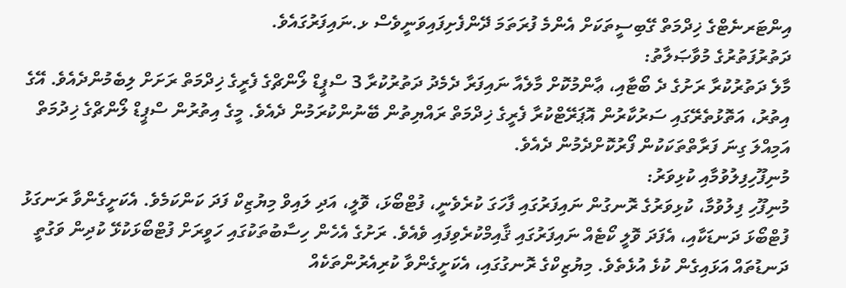އިންޓަރނެޓްގެ ޚިދްމަތް ގޭބިސީތަކަށް އެންމެ ފުރަތަމަ ދޭންފެށިފައިވަނީވެސް ޅ.ނައިފަރުގައެވެ.
ދަތުރުފަތުރުގެ މުވާޞަލާތު:
މާލެ ދަތުރުކުރާ ރަށުގެ ދެ ބޯޓާއި، ޢާންމުކޮށް މާލެއާ ނައިފަރާ ދެމެދު ދަތުރުކުރާ 3 ސްޕީޑް ލޯންޗްގެ ފެރީގެ ޚިދްމަތް ރަށަށް ލިބެމުންދެއެވެ. އޭގެ އިތުރު، އަތޮޅުތެރޭގައި ސަރުކާރުން އޮޕަރޭޓްކުރާ ފެރީގެ ޚިދްމަތް ރައްޔިތުން ބޭނުންކުރަމުން ދެއެވެ. މީގެ އިތުރުން ސްޕީޑް ލޯންޗްގެ ޚިދުމަތް އަމިއްލަ ގިނަ ފަރާތްތަކަކުން ފޯރުކޮށްދެމުން ދެއެވެ.
މުނިފޫހިފިލުވުމާއި ކުޅިވަރު:
މުނިފޫހި ފިލުވުމާ، ކުޅިވަރުގެ ރޮނގުން ނައިފަރުގައި ފާހަގަ ކުރެވެނީ، ފުޓްބޯޅަ، ވޮލީ، އަދި ލައިވް މިޔުޒިކް ފަދަ ކަންކަމެވެ. އެކަށީގެންވާ ރަނގަޅު ފުޓްބޯޅަ ދަނޑަކާއި، އެފަދަ ވޮލީ ކޯޓެއް ނައިފަރުގައި ޤާއިމްކުރެވިފައި ވެއެވެ. ރަށުގެ އެހެން ހިސާބުތަކުގައި ހަވީރަށް ފުޓްބޯޅަކުޅޭ ކުދިން ވަގުތީ ދަނޑުތައް އަޅައިގެން ކުޅެ އުޅެތެވެ. މިޔުޒިކްގެ ރޮނގުގައި، އެކަށީގެންވާ ކުރިއެރުންތަކެއް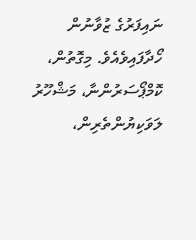ނައިފަރުގެ ޒުވާނުން ހޯދާފައިވެއެވެ. މިގޮތުން، ކޮމްޕޯސަރުންނާ، މަޝްހޫރު ލަވަކިޔުންތެރިން،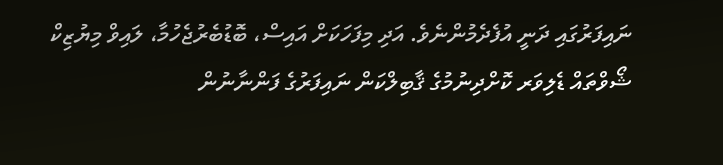ނައިފަރުގައި ދަނީ އުފެދެމުންނެވެ. އަދި މިފަހަކަށް އައިސް، ބޮޑުބެރުޖެހުމާ، ލައިވް މިޔުޒިކް ޝޯވްތައް ޑެލިވަރ ކޮށްދިނުމުގެ ޤާބިލްކަން ނައިފަރުގެ ފަންނާނުން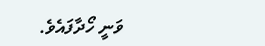ވަނީ ހޯދާފައެވެ.